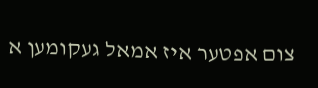צום אפטער איז אמאל געקומען א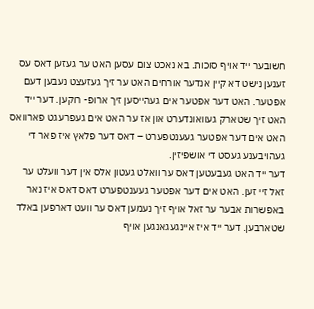חשובער ייד אויף סוכות. בא נאכט צום עסען האט ער געזען דאס עס זענען נישט דא קיין אנדער אורחים האט ער זיך געזעצט נעבען דעם אפטער. האט דער אפטער אים געהייסען זיך ארופ- רוקען. דער ייד האט זיך שטארק געוואונדערט און אז ער האט אים געפרעגט פארוואס האט אים דער אפטער געענטפערט – דאס דער פלאץ איז פאר די געהויבענע געסט די אושפיזין.
דער ייד האט געבעטען דאס ער וואלט געטון אלס אין דער וועלט ער זאל זיי זען. האט אים דער אפטער געענטפערט דאס דאס איז נאר באפשרות אבער ער זאל אויף זיך נעמען דאס ער וועט דארפען באלד שטארבען. דער ייד איז איינגעגאנגען אויף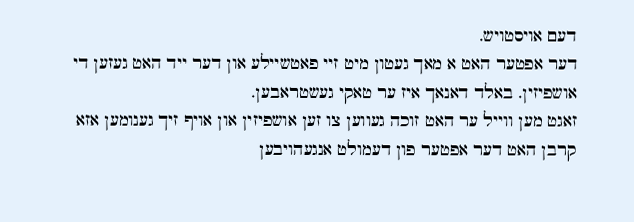דעם אויסטויש.
דער אפטער האט א מאך געטון מיט זיי פאטשיילע און דער ייד האט געזען די אושפיזין. באלד דאנאך איז ער טאקי געשטראבען.
זאגט מען ווייל ער האט זוכה געווען צו זען אושפיזין און אויף זיך גענומען אזא קרבן האט דער אפטער פון דעמולט אנגעהויבען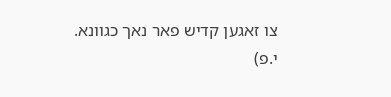צו זאגען קדיש פאר נאך כגוונא.
י.פ)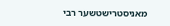מאניסטרישטשער רבי